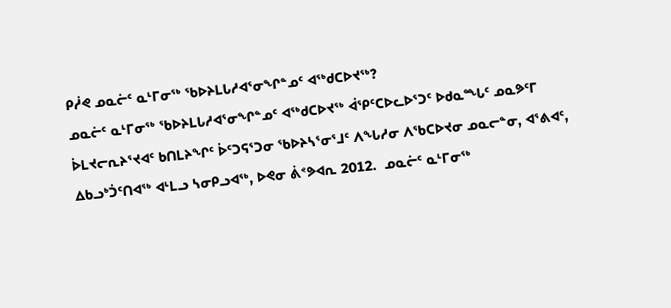ᑭᓲᕙ ᓄᓇᓖᑦ ᓇᒻᒥᓂᖅ ᖃᐅᔨᒪᒐᓱᐊᕐᓂᖏᓐᓄᑦ ᐊᖅᑯᑕᐅᔪᖅ?
ᓄᓇᓖᑦ ᓇᒻᒥᓂᖅ ᖃᐅᔨᒪᒐᓱᐊᕐᓂᖏᓐᓄᑦ ᐊᖅᑯᑕᐅᔪᖅ ᐋᕿᑦᑕᐅᓚᐅᕐᑐᑦ ᐅᑯᓇᖖᒐᑦ ᓄᓇᕗᑦᒥ ᐆᒪᔪᓕᕆᔨᕐᔪᐊᑦ ᑲᑎᒪᔨᖏᑦ ᐆᑦᑐᕋᕐᑐᓂ ᖃᐅᔨᓴᕐᓂᕐᒧᑦ ᐱᖓᓱᓂ ᐱᖃᑕᐅᔪᓂ ᓄᓇᓕᓐᓂ, ᐊᕐᕕᐊᑦ, ᐃᑲᓗᒃᑑᑦᑎᐊᖅ ᐊᒻᒪᓗ ᓴᓂᑭᓗᐊᖅ, ᐅᕙᓂ ᕖᕝᕗᐊᕆ 2012.  ᓄᓇᓖᑦ ᓇᒻᒥᓂᖅ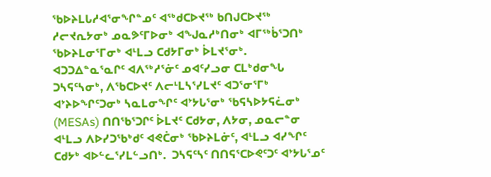ᖃᐅᔨᒪᒐᓱᐊᕐᓂᖏᓐᓄᑦ ᐊᖅᑯᑕᐅᔪᖅ ᑲᑎᒍᑕᐅᔪᖅ ᓱᓕᔪᕆᔭᓂᒃ ᓄᓇᕗᑦᒥᐅᓂᒃ ᐊᖑᓇᓱᒃᑎᓂᒃ ᐊᒥᖅᑳᕐᑐᑎᒃ ᖃᐅᔨᒪᓂᕐᒥᓂᒃ ᐊᒻᒪᓗ ᑕᑯᔭᒥᓂᒃ ᐆᒪᔪᕐᓂᒃ.  ᐊᑐᑐᐃᓐᓇᕐᓇᒋᑦ ᐊᐱᖅᓱᕐᓃᑦ ᓄᐊᑦᓯᓗᓂ ᑕᒪᒃᑯᓂᖓ ᑐᓴᕋᑦᓴᓂᒃ, ᐱᖃᑕᐅᔪᑦ ᐱᓕᒻᒪᓴᕐᓯᒪᔪᑦ ᐊᑐᕐᓂᕐᒥᒃ ᐊᔾᔨᐅᖏᑦᑐᓂᒃ ᓴᓇᒪᓂᖏᑦ ᐊᔾᔭᒐᕐᓂᒃ ᖃᕋᓴᐅᔭᕋᓛᓂᒃ (MESAs) ᑎᑎᖃᕐᑐᒋᑦ ᐆᒪᔪᑦ ᑕᑯᔭᓂ, ᐱᔭᓂ, ᓄᓇᓕᓐᓂ ᐊᒻᒪᓗ ᐱᐅᓯᑐᖃᒃᑯᑦ ᐊᕙᑖᓂᒃ ᖃᐅᔨᒪᓃᑦ, ᐊᒻᒪᓗ ᐊᓯᖏᑦ ᑕᑯᔭᒃ ᐊᐅᓪᓚᕐᓯᒪᓪᓗᑎᒃ.  ᑐᓴᕋᑦᓴᑦ ᑎᑎᕋᕐᑕᐅᕙᑦᑐᑦ ᐊᔾᔭᒐᕐᓄᑦ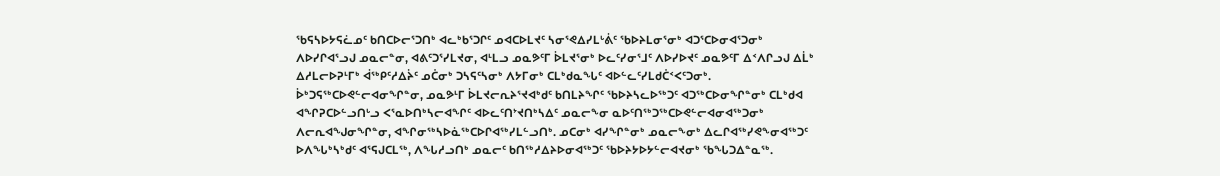ᖃᕋᓴᐅᔭᕋᓛᓄᑦ ᑲᑎᑕᐅᓕᕐᑐᑎᒃ ᐊᓚᒃᑲᕐᑐᒋᑦ ᓄᐊᑕᐅᒪᔪᑦ ᓴᓂᕐᕙᐃᓯᒪᒡᕖᑦ ᖃᐅᔨᒪᓂᕐᓂᒃ ᐊᑐᕐᑕᐅᓂᐊᕐᑐᓂᒃ ᐱᐅᓯᒋᐊᕐᓗᒍ ᓄᓇᓕᓐᓂ, ᐊᕕᑦᑐᕐᓯᒪᔪᓂ, ᐊᒻᒪᓗ ᓄᓇᕗᑦᒥ ᐆᒪᔪᕐᓂᒃ ᐅᓚᑦᓯᓂᕐᒧᑦ ᐱᐅᓯᐅᔪᑦ ᓄᓇᕗᑦᒥ ᐃᑉᐱᒋᓗᒍ ᐃᒫᒃ ᐃᓱᒪᓕᐅᕈᒻᒥᒃ ᐋᖅᑭᑦᓱᐃᔩᑦ ᓄᑖᓂᒃ ᑐᓴᕋᑦᓴᓂᒃ ᐱᔭᒥᓂᒃ ᑕᒪᒃᑯᓇᖓᑦ ᐊᐅᓪᓚᑦᓯᒪᑯᑖᑉᐸᑦᑐᓂᒃ.  ᐆᒃᑐᕋᖅᑕᐅᕙᓪᓕᐊᓂᖏᓐᓂ, ᓄᓇᕗᒻᒥ ᐆᒪᔪᓕᕆᔨᕐᔪᐊᒃᑯᑦ ᑲᑎᒪᔨᖏᑦ ᖃᐅᔨᓴᓚᐅᖅᑐᑦ ᐊᑐᖅᑕᐅᓂᖏᓐᓂᒃ ᑕᒪᒃᑯᐊ ᐊᖏᕈᑕᐅᓪᓗᑎᒡᓗ ᐸᕐᓇᐅᑎᒃᓴᓕᐊᖏᑦ ᐊᐅᓚᑦᑎᔾᔪᑎᒃᓴᐃᑦ ᓄᓇᓕᖕᓂ ᓇᐅᑦᑎᖅᑐᖅᑕᐅᕙᓪᓕᐊᓂᐊᖅᑐᓂᒃ ᐱᓕᕆᐊᖑᓂᖏᓐᓂ, ᐊᖏᓂᖅᓴᐅᓈᖅᑕᐅᒋᐊᖅᓯᒪᓪᓗᑎᒃ. ᓄᑕᓂᒃ ᐊᓯᖏᓐᓂᒃ ᓄᓇᓕᖕᓂᒃ ᐃᓚᒋᐊᖅᓯᕙᖕᓂᐊᖅᑐᑦ ᐅᐱᖓᒃᓴᒃᑯᑦ ᐊᕐᕋᒍᑕᒪᖅ, ᐱᖓᓱᓗᑎᒃ ᓄᓇᓕᑦ ᑲᑎᖅᓱᐃᔨᐅᓂᐊᖅᑐᑦ ᖃᐅᔨᔭᐅᔭᓪᓕᐊᔪᓂᒃ ᖃᖓᑐᐃᓐᓇᖅ.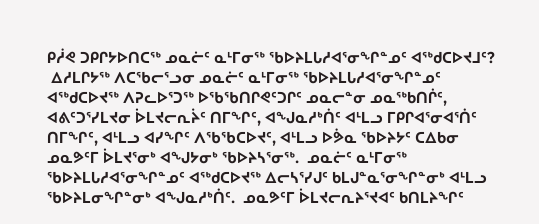ᑭᓲᕙ ᑐᑭᒋᔭᐅᑎᑕᖅ ᓄᓇᓖᑦ ᓇᒻᒥᓂᖅ ᖃᐅᔨᒪᒐᓱᐊᕐᓂᖏᓐᓄᑦ ᐊᖅᑯᑕᐅᔪᒧᑦ?
 ᐃᓱᒪᒋᔭᖅ ᐱᑕᖃᓕᕐᓗᓂ ᓄᓇᓖᑦ ᓇᒻᒥᓂᖅ ᖃᐅᔨᒪᒐᓱᐊᕐᓂᖏᓐᓄᑦ ᐊᖅᑯᑕᐅᔪᖅ ᐱᕈᓚᐅᕐᑐᖅ ᐅᖃᖃᑎᒋᕙᑦᑐᒋᑦ ᓄᓇᓕᓐᓂ ᓄᓇᖅᑲᑎᒌᑦ, ᐊᕕᑦᑐᕐᓯᒪᔪᓂ ᐆᒪᔪᓕᕆᔩᑦ ᑎᒥᖏᑦ, ᐊᖑᓇᓱᒃᑏᑦ ᐊᒻᒪᓗ ᒥᑭᒋᐊᕐᓂᐊᕐᑏᑦ ᑎᒥᖏᑦ, ᐊᒻᒪᓗ ᐊᓯᖏᑦ ᐱᖃᖃᑕᐅᔪᑦ, ᐊᒻᒪᓗ ᐅᕘᓇ ᖃᐅᔨᔭᑦ ᑕᐃᑲᓂ ᓄᓇᕗᑦᒥ ᐆᒪᔪᕐᓂᒃ ᐊᖑᔭᓂᒃ ᖃᐅᔨᓴᕐᓂᖅ.  ᓄᓇᓖᑦ ᓇᒻᒥᓂᖅ ᖃᐅᔨᒪᒐᓱᐊᕐᓂᖏᓐᓄᑦ ᐊᖅᑯᑕᐅᔪᖅ ᐃᓕᓴᕐᓯᒍᑦ ᑲᒪᒍᓐᓇᕐᓂᖏᓐᓂᒃ ᐊᒻᒪᓗ ᖃᐅᔨᒪᓂᖏᓐᓂᒃ ᐊᖑᓇᓱᒃᑏᑦ.  ᓄᓇᕗᑦᒥ ᐆᒪᔪᓕᕆᔨᕐᔪᐊᑦ ᑲᑎᒪᔨᖏᑦ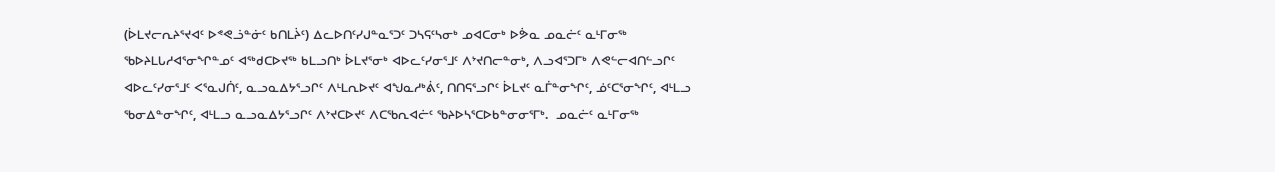(ᐆᒪᔪᓕᕆᔨᕐᔪᐊᑦ ᐅᕝᕙᓘᓐᓃᑦ ᑲᑎᒪᔩᑦ) ᐃᓚᐅᑎᑦᓯᒍᓐᓇᕐᑐᑦ ᑐᓴᕋᑦᓴᓂᒃ ᓄᐊᑕᓂᒃ ᐅᕘᓇ ᓄᓇᓖᑦ ᓇᒻᒥᓂᖅ ᖃᐅᔨᒪᒐᓱᐊᕐᓂᖏᓐᓄᑦ ᐊᖅᑯᑕᐅᔪᖅ ᑲᒪᓗᑎᒃ ᐆᒪᔪᕐᓂᒃ ᐊᐅᓚᑦᓯᓂᕐᒧᑦ ᐱᔾᔪᑎᓕᓐᓂᒃ, ᐱᓗᐊᕐᑐᒥᒃ ᐱᕙᓪᓕᐊᑎᓪᓗᒋᑦ ᐊᐅᓚᑦᓯᓂᕐᒧᑦ ᐸᕐᓇᒍᑏᑦ, ᓇᓗᓇᐃᔭᕐᓗᒋᑦ ᐱᒻᒪᕆᐅᔪᑦ ᐊᖑᓇᓱᒃᕖᑦ, ᑎᑎᕋᕐᓗᒋᑦ ᐆᒪᔪᑦ ᓇᒦᓐᓂᖏᑦ, ᓅᑦᑕᕐᓂᖏᑦ, ᐊᒻᒪᓗ ᖃᓂᐃᓐᓂᖏᑦ, ᐊᒻᒪᓗ ᓇᓗᓇᐃᔭᕐᓗᒋᑦ ᐱᔾᔪᑕᐅᔪᑦ ᐱᑕᖃᕆᐊᓖᑦ ᖃᔨᐅᓴᕐᑕᐅᑲᓐᓂᓂᕐᒥᒃ.  ᓄᓇᓖᑦ ᓇᒻᒥᓂᖅ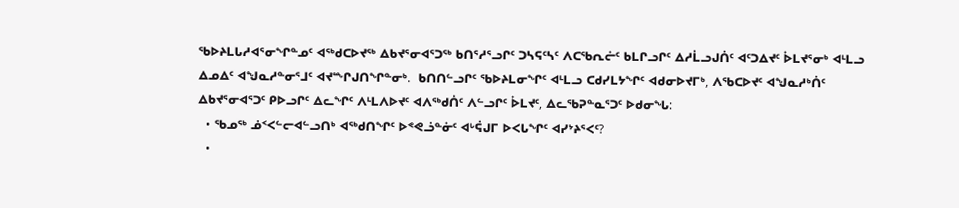ᖃᐅᔨᒪᒐᓱᐊᕐᓂᖏᓐᓄᑦ ᐊᖅᑯᑕᐅᔪᖅ ᐃᑲᔪᕐᓂᐊᕐᑐᖅ ᑲᑎᕐᓱᕐᓗᒋᑦ ᑐᓴᕋᑦᓴᑦ ᐱᑕᖃᕆᓖᑦ ᑲᒪᒋᓗᒋᑦ ᐃᓱᒫᓗᒍᑏᑦ ᐊᑦᑐᐃᔪᑦ ᐆᒪᔪᕐᓂᒃ ᐊᒻᒪᓗ ᐃᓄᐃᑦ ᐊᖑᓇᓱᓐᓂᕐᒧᑦ ᐊᔪᖖᒋᒍᑎᖏᓐᓂᒃ.  ᑲᑎᑎᓪᓗᒋᑦ ᖃᐅᔨᒪᓂᖏᑦ ᐊᒻᒪᓗ ᑕᑯᓯᒪᔭᖏᑦ ᐊᑯᓂᐅᔪᒥᒃ, ᐱᖃᑕᐅᔪᑦ ᐊᖑᓇᓱᒃᑏᑦ ᐃᑲᔪᕐᓂᐊᕐᑐᑦ ᑭᐅᓗᒋᑦ ᐃᓚᖏᑦ ᐱᒻᒪᐱᐅᔪᑦ ᐊᐱᖅᑯᑏᑦ ᐱᓪᓗᒋᑦ ᐆᒪᔪᑦ, ᐃᓚᖃᕈᓐᓇᕐᑐᑦ ᐅᑯᓂᖓ:
  • ᖃᓄᖅ ᓅᑉᐸᓪᓕᐊᓪᓗᑎᒃ ᐊᖅᑯᑎᖏᑦ ᐅᕝᕙᓘᓐᓃᑦ ᐊᒡᕌᒍᒥ ᐅᐸᒐᖏᑦ ᐊᓯᔾᔨᕐᐸᑦ?
  •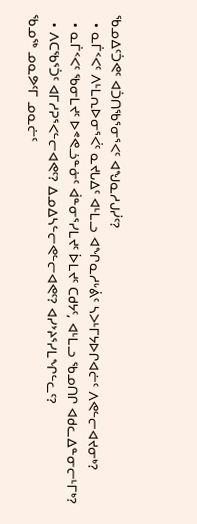ᖃᓄᐃᑦᑑᕙᑦ ᐊᑑᑎᖃᕐᓂᕐᐸᑦ ᐊᖑᓇᓱᒍᓰᑦ?
  • ᓇᒦᑉᐸᑦ ᐱᒻᒪᕆᐅᓂᕐᐹᑦ ᓇᔪᒐᐃᑦ ᐊᒻᒪᓗ ᐊᖏᓇᓱᒡᕖᑦ ᓴᐳᒻᒥᔭᐅᒋᐊᓖᑦ ᐱᕙᓪᓕᐊᔪᓂᒃ?
  • ᓇᒦᑉᐸᑦ ᖃᓂᒪᔪᑦ ᐅᕝᕙᓘᓐᓃᑦ ᐋᓐᓂᕐᓯᒪᔪᑦ ᐆᒪᔪᑦ ᑕᑯᔭᑦ, ᐊᒻᒪᓗ ᖃᓄᑎᒋ ᐊᑯᓚᐃᓐᓂᓕᒻᒥᒃ?
  • ᐱᑕᖃᕐᑑᑦ ᐊᒥᓱᕈᕐᐸᓪᓕᐊᕙᑦ? ᐃᓄᐃᓴᓪᓕᕙᓪᓕᐊᕙᑦ? ᐊᓯᔾᔨᕐᓯᒪᖏᓪᓚᑦ?
ᖃᓄᖅ ᓄᓇᕗᑦᒥ ᓄᓇᓖᑦ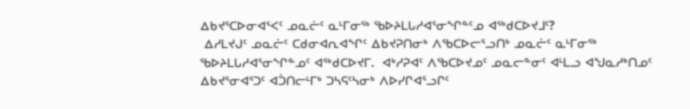ᐃᑲᔪᕐᑕᐅᓂᐊᕐᐸᑦ ᓄᓇᓖᑦ ᓇᒻᒥᓂᖅ ᖃᐅᔨᒪᒐᓱᐊᕐᓂᖏᓐᑦᓄ ᐊᖅᑯᑕᐅᔪᒧᑦ?
 ᐃᓱᒪᔪᒍᑦ ᓄᓇᓖᑦ ᑕᑯᓂᐊᕆᐊᖏᑦ ᐃᑲᔪᕈᑎᓂᒃ ᐱᖃᑕᐅᓕᕐᓗᑎᒃ ᓄᓇᓖᑦ ᓇᒻᒥᓂᖅ ᖃᐅᔨᒪᒐᓱᐊᕐᓂᖏᓐᓄᑦ ᐊᖅᑯᑕᐅᔪᒥ.  ᐊᒃᓱᕈᐊᑦ ᐱᖃᑕᐅᔪᓄᑦ ᓄᓇᓕᓐᓂᑦ ᐊᒻᒪᓗ ᐊᖑᓇᓱᒃᑎᓄᑦ ᐃᑲᔪᕐᓂᐊᕐᑐᑦ ᐊᑑᑎᓕᒻᒥᒃ ᑐᓴᕋᑦᓴᓂᒃ ᐱᐅᓯᒋᐊᕐᓗᒋᑦ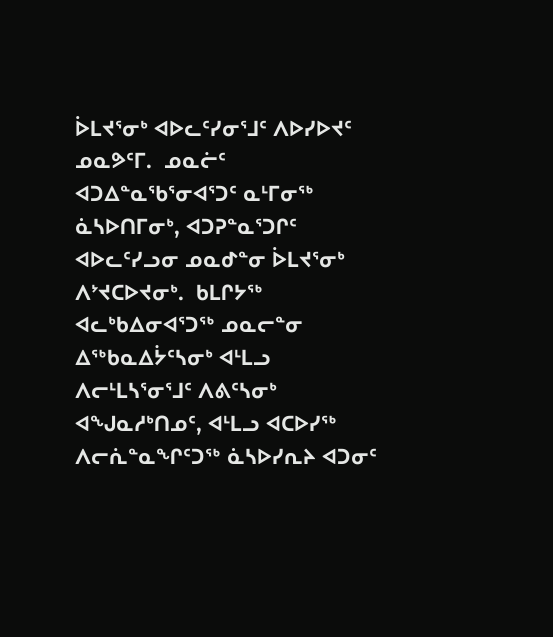ᐆᒪᔪᕐᓂᒃ ᐊᐅᓚᑦᓯᓂᕐᒧᑦ ᐱᐅᓯᐅᔪᑦ ᓄᓇᕗᑦᒥ.  ᓄᓇᓖᑦ ᐊᑐᐃᓐᓇᖃᕐᓂᐊᕐᑐᑦ ᓇᒻᒥᓂᖅ ᓈᓴᐅᑎᒥᓂᒃ, ᐊᑐᕈᓐᓇᕐᑐᒋᑦ ᐊᐅᓚᑦᓯᓗᓂ ᓄᓇᕷᓐᓂ ᐆᒪᔪᕐᓂᒃ ᐱᔾᔪᑕᐅᔪᓂᒃ.  ᑲᒪᒋᔭᖅ ᐊᓚᒃᑲᐃᓂᐊᕐᑐᖅ ᓄᓇᓕᓐᓂ ᐃᖅᑲᓇᐃᔮᑦᓴᓂᒃ ᐊᒻᒪᓗ ᐱᓕᒻᒪᓴᕐᓂᕐᒧᑦ ᐱᕕᑦᓴᓂᒃ ᐊᖑᓇᓱᒃᑎᓄᑦ, ᐊᒻᒪᓗ ᐊᑕᐅᓯᖅ ᐱᓕᕇᓐᓇᖏᑦᑐᖅ ᓈᓴᐅᓯᕆᔨ ᐊᑐᓂᑦ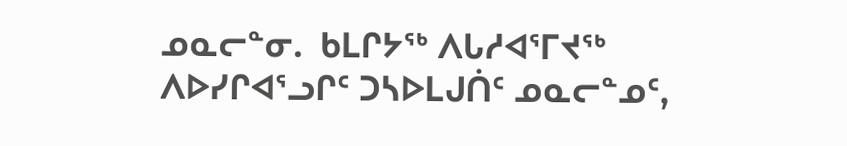ᓄᓇᓕᓐᓂ.  ᑲᒪᒋᔭᖅ ᐱᒐᓱᐊᕐᒥᔪᖅ ᐱᐅᓯᒋᐊᕐᓗᒋᑦ ᑐᓴᐅᒪᒍᑏᑦ ᓄᓇᓕᓐᓄᑦ,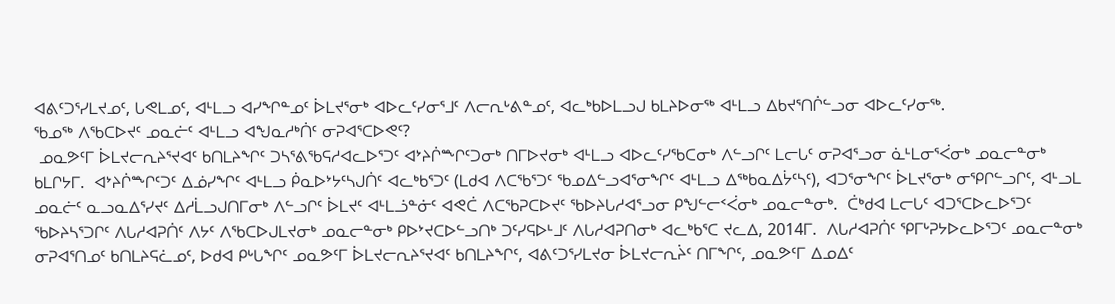ᐊᕕᑦᑐᕐᓯᒪᔪᓄᑦ, ᒐᕙᒪᓄᑦ, ᐊᒻᒪᓗ ᐊᓯᖏᓐᓄᑦ ᐆᒪᔪᕐᓂᒃ ᐊᐅᓚᑦᓯᓂᕐᒧᑦ ᐱᓕᕆᒡᕕᓐᓄᑦ, ᐊᓚᒃᑲᐅᒪᓗᒍ ᑲᒪᔨᐅᓂᖅ ᐊᒻᒪᓗ ᐃᑲᔪᕐᑎᒌᓪᓗᓂ ᐊᐅᓚᑦᓯᓂᖅ.
ᖃᓄᖅ ᐱᖃᑕᐅᔪᑦ ᓄᓇᓖᑦ ᐊᒻᒪᓗ ᐊᖑᓇᓱᒃᑏᑦ ᓂᕈᐊᕐᑕᐅᕙᑦ?
 ᓄᓇᕗᑦᒥ ᐆᒪᔪᓕᕆᔨᕐᔪᐊᑦ ᑲᑎᒪᔨᖏᑦ ᑐᓴᕐᕕᖃᕋᓱᐊᓚᐅᕐᑐᑦ ᐊᔾᔨᒌᖖᒋᑦᑐᓂᒃ ᑎᒥᐅᔪᓂᒃ ᐊᒻᒪᓗ ᐊᐅᓚᑦᓯᖃᑕᓂᒃ ᐱᓪᓗᒋᑦ ᒪᓕᒐᑦ ᓂᕈᐊᕐᓗᓂ ᓈᒻᒪᓂᕐᐹᓂᒃ ᓄᓇᓕᓐᓂᒃ ᑲᒪᒋᔭᒥ.  ᐊᔾᔨᒌᖖᒋᑦᑐᑦ ᐃᓅᓯᖏᑦ ᐊᒻᒪᓗ ᑮᓇᐅᔾᔭᑦᓴᒍᑏᑦ ᐊᓚᒃᑲᕐᑐᑦ (ᒪᑯᐊ ᐱᑕᖃᕐᑐᑦ ᖃᓄᐃᓪᓗᐊᕐᓂᖏᑦ ᐊᒻᒪᓗ ᐃᖅᑲᓇᐃᔮᑦᓴᑦ), ᐊᑐᕐᓂᖏᑦ ᐆᒪᔪᕐᓂᒃ ᓂᕿᒋᓪᓗᒋᑦ, ᐊᒻᓗᒪ ᓄᓇᓖᑦ ᓇᓗᓇᐃᕐᓯᔪᑦ ᐃᓱᒫᓗᒍᑎᒥᓂᒃ ᐱᓪᓗᒋᑦ ᐆᒪᔪᑦ ᐊᒻᒪᓘᓐᓃᑦ ᐊᕙᑖ ᐱᑕᖃᕈᑕᐅᔪᑦ ᖃᐅᔨᒐᓱᐊᕐᓗᓂ ᑭᖑᓪᓕᑉᐹᓂᒃ ᓄᓇᓕᓐᓂᒃ.  ᑖᒃᑯᐊ ᒪᓕᒐᑦ ᐊᑐᕐᑕᐅᓚᐅᕐᑐᑦ ᖃᐅᔨᓴᕐᑐᒋᑦ ᐱᒐᓱᐊᕈᑏᑦ ᐱᔭᑦ ᐱᖃᑕᐅᒍᒪᔪᓂᒃ ᓄᓇᓕᓐᓂᒃ ᑭᐅᔾᔪᑕᐅᓪᓗᑎᒃ ᑐᑦᓯᕋᐅᒻᒧᑦ ᐱᒐᓱᐊᕈᑎᓂᒃ ᐊᓚᒃᑲᕐᑕ ᔪᓚᐃ, 2014ᒥ.  ᐱᒐᓱᐊᕈᑏᑦ ᕿᒥᒡᕈᔭᐅᓚᐅᕐᑐᑦ ᓄᓇᓕᓐᓂᒃ ᓂᕈᐊᕐᑎᓄᑦ ᑲᑎᒪᔨᕋᓛᓄᑦ, ᐅᑯᐊ ᑭᒡᒐᖏᑦ ᓄᓇᕗᑦᒥ ᐆᒪᔪᓕᕆᔨᕐᔪᐊᑦ ᑲᑎᒪᔨᖏᑦ, ᐊᕕᑦᑐᕐᓯᒪᔪᓂ ᐆᒪᔪᓕᕆᔩᑦ ᑎᒥᖏᑦ, ᓄᓇᕗᑦᒥ ᐃᓄᐃᑦ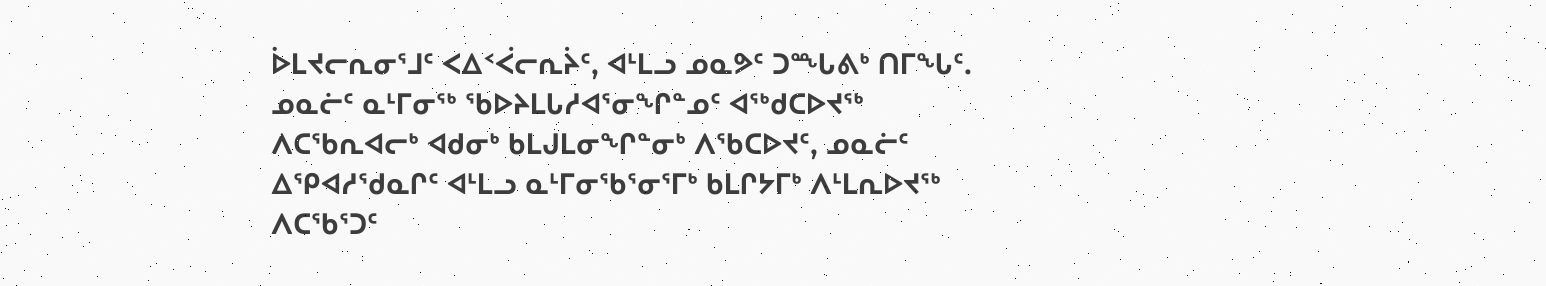ᐆᒪᔪᓕᕆᓂᕐᒧᑦ ᐸᐃᑉᐹᓕᕆᔩᑦ, ᐊᒻᒪᓗ ᓄᓇᕗᑦ ᑐᖖᒐᕕᒃ ᑎᒥᖓᑦ.  ᓄᓇᓖᑦ ᓇᒻᒥᓂᖅ ᖃᐅᔨᒪᒐᓱᐊᕐᓂᖏᓐᓄᑦ ᐊᖅᑯᑕᐅᔪᖅ ᐱᑕᖃᕆᐊᓕᒃ ᐊᑯᓂᒃ ᑲᒪᒍᒪᓂᖏᓐᓂᒃ ᐱᖃᑕᐅᔪᑦ, ᓄᓇᓖᑦ ᐃᕿᐊᓱᖁᓇᒋᑦ ᐊᒻᒪᓗ ᓇᒻᒥᓂᖃᕐᓂᕐᒥᒃ ᑲᒪᒋᔭᒥᒃ ᐱᒻᒪᕆᐅᔪᖅ ᐱᑕᖃᕐᑐᑦ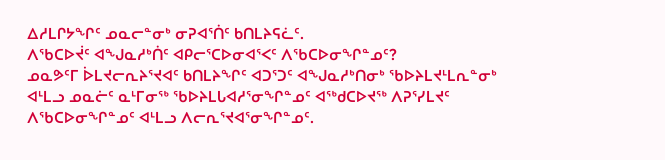ᐃᓱᒪᒋᔭᖏᑦ ᓄᓇᓕᓐᓂᒃ ᓂᕈᐊᕐᑏᑦ ᑲᑎᒪᔨᕋᓛᑦ.
ᐱᖃᑕᐅᔫᑦ ᐊᖑᓇᓱᒃᑏᑦ ᐊᑭᓕᕐᑕᐅᓂᐊᕐᐸᑦ ᐱᖃᑕᐅᓂᖏᓐᓄᑦ?
ᓄᓇᕗᑦᒥ ᐆᒪᔪᓕᕆᔨᕐᔪᐊᑦ ᑲᑎᒪᔨᖏᑦ ᐊᑐᕐᑐᑦ ᐊᖑᓇᓱᒃᑎᓂᒃ ᖃᐅᔨᒪᔪᒻᒪᕆᓐᓂᒃ ᐊᒻᒪᓗ ᓄᓇᓖᑦ ᓇᒻᒥᓂᖅ ᖃᐅᔨᒪᒐᐊᓱᕐᓂᖏᓐᓄᑦ ᐊᖅᑯᑕᐅᔪᖅ ᐱᕈᕐᓯᒪᔪᑦ ᐱᖃᑕᐅᓂᖏᓐᓄᑦ ᐊᒻᒪᓗ ᐱᓕᕆᕐᔪᐊᕐᓂᖏᓐᓄᑦ.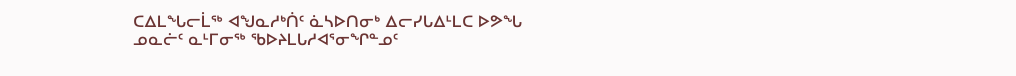ᑕᐃᒪᖓᓕᒫᖅ ᐊᖑᓇᓱᒃᑏᑦ ᓈᓴᐅᑎᓂᒃ ᐃᓕᓯᒐᐃᒻᒪᑕ ᐅᕗᖓ ᓄᓇᓖᑦ ᓇᒻᒥᓂᖅ ᖃᐅᔨᒪᒐᓱᐊᕐᓂᖏᓐᓄᑦ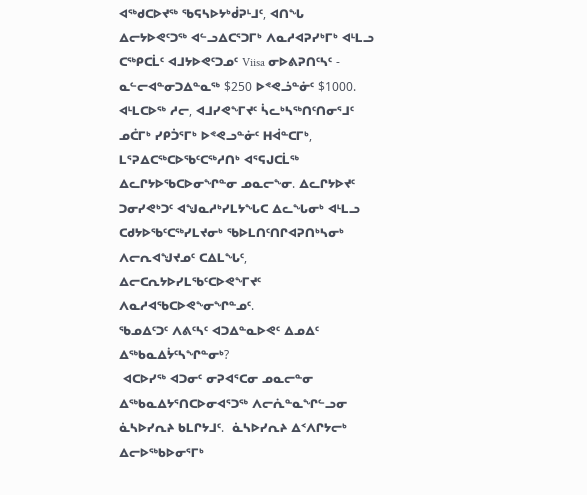ᐊᖅᑯᑕᐅᔪᖅ ᖃᕋᓴᐅᔭᒃᑰᕈᒻᒧᑦ, ᐊᑎᖓ ᐃᓕᔭᐅᕙᑦᑐᖅ ᐊᓪᓗᐃᑕᕐᑐᒥᒃ ᐱᓇᓱᐊᕈᓯᒃᒥᒃ ᐊᒻᒪᓗ ᑕᖅᑭᑕᒫᑦ ᐊᒧᔭᐅᕙᑦᑐᓄᑦ Viisa ᓂᐅᕕᕈᑎᑦᓴᑦ - ᓇᓪᓕᐊᓐᓂᑐᐃᓐᓇᖅ $250 ᐅᕝᕙᓘᓐᓃᑦ $1000.  ᐊᒻᒪᑕᐅᖅ ᓱᓕ, ᐊᒧᓯᕙᖕᒥᔪᑦ ᓵᓚᒃᓴᖅᑎᑦᑎᓂᕐᒧᑦ ᓄᑖᒥᒃ ᓯᑭᑑᕐᒥᒃ ᐅᕝᕙᓗᓐᓃᑦ ᕼᐋᓐᑕᒥᒃ, ᒪᕐᕈᐃᑕᖅᑕᐅᖃᑦᑕᖅᓱᑎᒃ ᐊᕐᕋᒍᑕᒫᖅ ᐃᓚᒋᔭᐅᖃᑕᐅᓂᖏᓐᓂ ᓄᓇᓕᖕᓂ. ᐃᓚᒋᔭᐅᔪᑦ ᑐᓂᓯᕙᒃᑐᑦ ᐊᖑᓇᓱᒃᓯᒪᔭᖓᑕ ᐃᓚᖓᓂᒃ ᐊᒻᒪᓗ ᑕᑯᔭᐅᖃᑦᑕᖅᓯᒪᔪᓂᒃ ᖃᐅᒪᑎᑦᑎᒋᐊᕈᑎᒃᓴᓂᒃ ᐱᓕᕆᐊᖑᔪᓄᑦ ᑕᐃᒪᖓᑦ, ᐃᓕᑕᕆᔭᐅᓯᒪᖃᑦᑕᐅᕙᖕᒥᔪᑦ ᐱᓇᓱᐊᖃᑕᐅᕙᖕᓂᖏᓐᓄᑦ.
ᖃᓄᐃᑦᑐᑦ ᐱᕕᑦᓴᑦ ᐊᑐᐃᓐᓇᐅᕙᑦ ᐃᓄᐃᑦ ᐃᖅᑲᓇᐃᔮᑦᓴᖏᓐᓂᒃ?
 ᐊᑕᐅᓯᖅ ᐊᑐᓂᑦ ᓂᕈᐊᕐᑕᓂ ᓄᓇᓕᓐᓂ ᐃᖅᑲᓇᐃᔭᕐᑎᑕᐅᓂᐊᕐᑐᖅ ᐱᓕᕇᓐᓇᖏᓪᓗᓂ ᓈᓴᐅᓯᕆᔨ ᑲᒪᒋᔭᒧᑦ.  ᓈᓴᐅᓯᕆᔨ ᐃᑉᐱᒋᔭᓕᒃ ᐃᓕᐅᖅᑲᐅᓂᕐᒥᒃ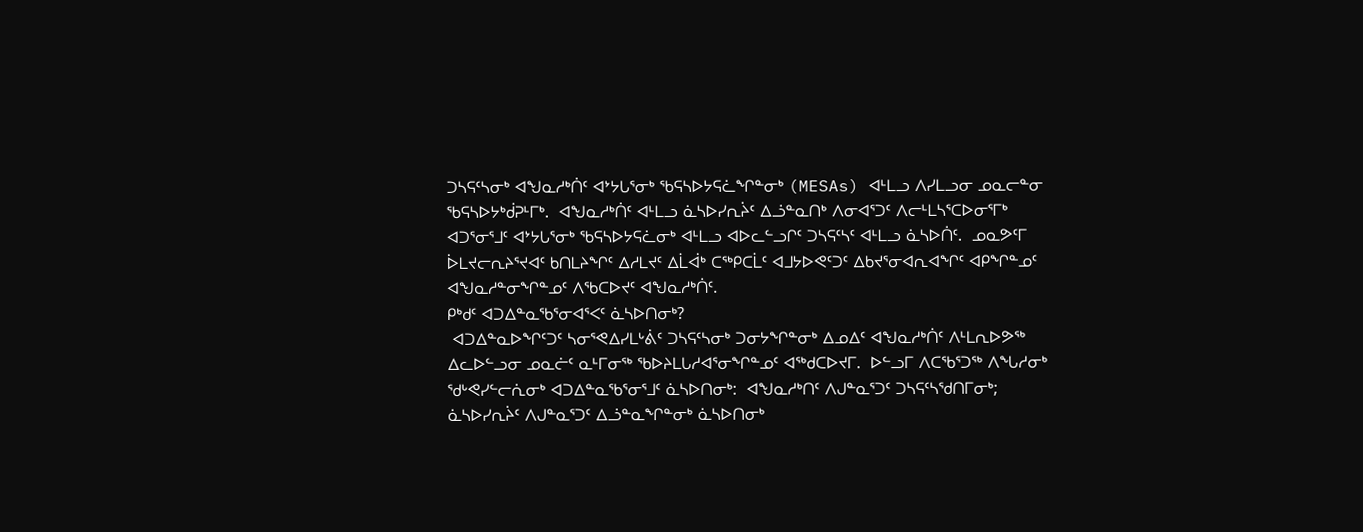ᑐᓴᕋᑦᓴᓂᒃ ᐊᖑᓇᓱᒃᑏᑦ ᐊᔾᔭᒐᕐᓂᒃ ᖃᕋᓴᐅᔭᕋᓛᖏᓐᓂᒃ (MESAs) ᐊᒻᒪᓗ ᐱᓯᒪᓗᓂ ᓄᓇᓕᓐᓂ ᖃᕋᓴᐅᔭᒃᑰᕈᒻᒥᒃ.  ᐊᖑᓇᓱᒃᑏᑦ ᐊᒻᒪᓗ ᓈᓴᐅᓯᕆᔩᑦ ᐃᓘᓐᓇᑎᒃ ᐱᓂᐊᕐᑐᑦ ᐱᓕᒻᒪᓴᕐᑕᐅᓂᕐᒥᒃ ᐊᑐᕐᓂᕐᒧᑦ ᐊᔾᔭᒐᕐᓂᒃ ᖃᕋᓴᐅᔭᕋᓛᓂᒃ ᐊᒻᒪᓗ ᐊᐅᓚᓪᓗᒋᑦ ᑐᓴᕋᑦᓴᑦ ᐊᒻᒪᓗ ᓈᓴᐅᑏᑦ.  ᓄᓇᕗᑦᒥ ᐆᒪᔪᓕᕆᔨᕐᔪᐊᑦ ᑲᑎᒪᔨᖏᑦ ᐃᓱᒪᔪᑦ ᐃᒫᐋᒃ ᑕᖅᑭᑕᒫᑦ ᐊᒧᔭᐅᕙᑦᑐᑦ ᐃᑲᔪᕐᓂᐊᕆᐊᖏᑦ ᐊᑭᖏᓐᓄᑦ ᐊᖑᓇᓱᓐᓂᖏᓐᓄᑦ ᐱᖃᑕᐅᔪᑦ ᐊᖑᓇᓱᒃᑏᑦ.
ᑭᒃᑯᑦ ᐊᑐᐃᓐᓇᖃᕐᓂᐊᕐᐸᑦ ᓈᓴᐅᑎᓂᒃ?
 ᐊᑐᐃᓐᓇᐅᖏᑦᑐᑦ ᓴᓂᕐᕙᐃᓯᒪᒡᕖᑦ ᑐᓴᕋᑦᓴᓂᒃ ᑐᓂᔭᖏᓐᓂᒃ ᐃᓄᐃᑦ ᐊᖑᓇᓱᒃᑏᑦ ᐱᒻᒪᕆᐅᕗᖅ ᐃᓚᐅᓪᓗᓂ ᓄᓇᓖᑦ ᓇᒻᒥᓂᖅ ᖃᐅᔨᒪᒐᓱᐊᕐᓂᖏᓐᓄᑦ ᐊᖅᑯᑕᐅᔪᒥ.  ᐅᓪᓗᒥ ᐱᑕᖃᕐᑐᖅ ᐱᖓᓱᓂᒃ ᖁᒡᕙᓯᓪᓕᕇᓂᒃ ᐊᑐᐃᓐᓇᖃᕐᓂᕐᒧᑦ ᓈᓴᐅᑎᓂᒃ:  ᐊᖑᓇᓱᒃᑎᑦ ᐱᒍᓐᓇᕐᑐᑦ ᑐᓴᕋᑦᓴᖁᑎᒥᓂᒃ; ᓈᓴᐅᓯᕆᔩᑦ ᐱᒍᓐᓇᕐᑐᑦ ᐃᓘᓐᓇᖏᓐᓂᒃ ᓈᓴᐅᑎᓂᒃ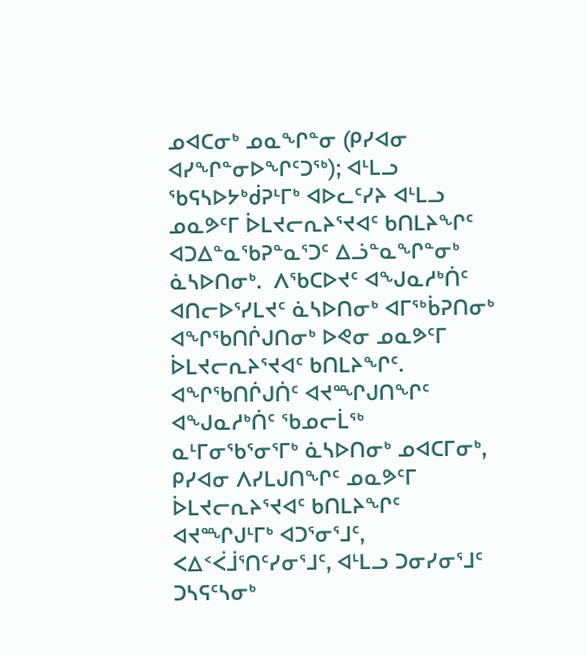ᓄᐊᑕᓂᒃ ᓄᓇᖏᓐᓂ (ᑭᓯᐊᓂ ᐊᓯᖏᓐᓂᐅᖏᑦᑐᖅ); ᐊᒻᒪᓗ ᖃᕋᓴᐅᔭᒃᑰᕈᒻᒥᒃ ᐊᐅᓚᑦᓯᔨ ᐊᒻᒪᓗ ᓄᓇᕗᑦᒥ ᐆᒪᔪᓕᕆᔨᕐᔪᐊᑦ ᑲᑎᒪᔨᖏᑦ ᐊᑐᐃᓐᓇᖃᕈᓐᓇᕐᑐᑦ ᐃᓘᓐᓇᖏᓐᓂᒃ ᓈᓴᐅᑎᓂᒃ.  ᐱᖃᑕᐅᔪᑦ ᐊᖑᓇᓱᒃᑏᑦ ᐊᑎᓕᐅᕐᓯᒪᔪᑦ ᓈᓴᐅᑎᓂᒃ ᐊᒥᖅᑳᕈᑎᓂᒃ ᐊᖏᖃᑎᒌᒍᑎᓂᒃ ᐅᕙᓂ ᓄᓇᕗᑦᒥ ᐆᒪᔪᓕᕆᔨᕐᔪᐊᑦ ᑲᑎᒪᔨᖏᑦ.  ᐊᖏᖃᑎᒌᒍᑏᑦ ᐊᔪᖖᒋᒍᑎᖏᑦ ᐊᖑᓇᓱᒃᑏᑦ ᖃᓄᓕᒫᖅ ᓇᒻᒥᓂᖃᕐᓂᕐᒥᒃ ᓈᓴᐅᑎᓂᒃ ᓄᐊᑕᒥᓂᒃ, ᑭᓯᐊᓂ ᐱᓯᒪᒍᑎᖏᑦ ᓄᓇᕗᑦᒥ ᐆᒪᔪᓕᕆᔨᕐᔪᐊᑦ ᑲᑎᒪᔨᖏᑦ ᐊᔪᖖᒋᒍᒻᒥᒃ ᐊᑐᕐᓂᕐᒧᑦ, ᐸᐃᑉᐹᒨᕐᑎᑦᓯᓂᕐᒧᑦ, ᐊᒻᒪᓗ ᑐᓂᓯᓂᕐᒧᑦ ᑐᓴᕋᑦᓴᓂᒃ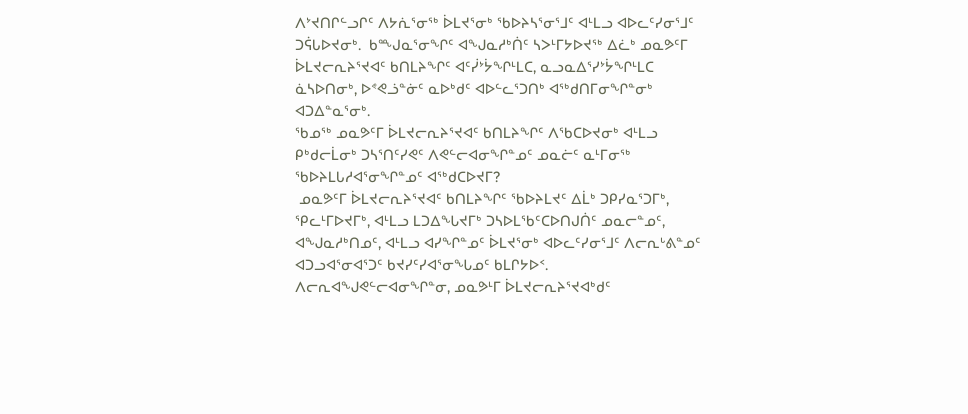ᐱᔾᔪᑎᒋᓪᓗᒋᑦ ᐱᔭᕇᕐᓂᖅ ᐆᒪᔪᕐᓂᒃ ᖃᐅᔨᓴᕐᓂᕐᒧᑦ ᐊᒻᒪᓗ ᐊᐅᓚᑦᓯᓂᕐᒧᑦ ᑐᕌᒐᐅᔪᓂᒃ.  ᑲᖖᒍᓇᕐᓂᖏᑦ ᐊᖑᓇᓱᒃᑏᑦ ᓴᐳᒻᒥᔭᐅᔪᖅ ᐃᓛᒃ ᓄᓇᕗᑦᒥ ᐆᒪᔪᓕᕆᔨᕐᔪᐊᑦ ᑲᑎᒪᔨᖏᑦ ᐊᑦᓰᔾᔮᖏᒻᒪᑕ, ᓇᓗᓇᐃᕐᓯᔾᔮᖏᒻᒪᑕ ᓈᓴᐅᑎᓂᒃ, ᐅᕝᕙᓘᓐᓃᑦ ᓇᐅᒃᑯᑦ ᐊᐅᓪᓚᕐᑐᑎᒃ ᐊᖅᑯᑎᒥᓂᖏᓐᓂᒃ ᐊᑐᐃᓐᓇᕐᓂᒃ.
ᖃᓄᖅ ᓄᓇᕗᑦᒥ ᐆᒪᔪᓕᕆᔨᕐᔪᐊᑦ ᑲᑎᒪᔨᖏᑦ ᐱᖃᑕᐅᔪᓂᒃ ᐊᒻᒪᓗ ᑭᒃᑯᓕᒫᓂᒃ ᑐᓴᕐᑎᑦᓯᕙᑦ ᐱᕙᓪᓕᐊᓂᖏᓐᓄᑦ ᓄᓇᓖᑦ ᓇᒻᒥᓂᖅ ᖃᐅᔨᒪᒐᓱᐊᕐᓂᖏᓐᓄᑦ ᐊᖅᑯᑕᐅᔪᒥ?
 ᓄᓇᕗᑦᒥ ᐆᒪᔪᓕᕆᔨᕐᔪᐊᑦ ᑲᑎᒪᔨᖏᑦ ᖃᐅᔨᒪᔪᑦ ᐃᒫᒃ ᑐᑭᓯᓇᕐᑐᒥᒃ, ᕿᓚᒻᒥᐅᔪᒥᒃ, ᐊᒻᒪᓗ ᒪᑐᐃᖓᔪᒥᒃ ᑐᓴᐅᒪᖃᑦᑕᐅᑎᒍᑏᑦ ᓄᓇᓕᓐᓄᑦ, ᐊᖑᓇᓱᒃᑎᓄᑦ, ᐊᒻᒪᓗ ᐊᓯᖏᓐᓄᑦ ᐆᒪᔪᕐᓂᒃ ᐊᐅᓚᑦᓯᓂᕐᒧᑦ ᐱᓕᕆᒡᕕᓐᓄᑦ ᐊᑐᓗᐊᕐᓂᐊᕐᑐᑦ ᑲᔪᓯᑦᓯᐊᕐᓂᖓᓄᑦ ᑲᒪᒋᔭᐅᑉ.  ᐱᓕᕆᐊᖑᕙᓪᓕᐊᓂᖏᓐᓂ, ᓄᓇᕗᒻᒥ ᐆᒪᔪᓕᕆᔨᕐᔪᐊᒃᑯᑦ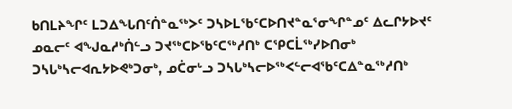ᑲᑎᒪᔨᖏᑦ ᒪᑐᐃᖓᑎᑦᑏᓐᓇᖅᐳᑦ ᑐᓴᐅᒪᖃᑦᑕᐅᑎᔪᓐᓇᕐᓂᖏᓐᓄᑦ ᐃᓚᒋᔭᐅᔪᑦ ᓄᓇᓕᑦ ᐊᖑᓇᓱᒃᑏᓪᓗ ᑐᔪᖅᑕᐅᖃᑦᑕᖅᓱᑎᒃ ᑕᕿᑕᒫᖅᓯᐅᑎᓂᒃ ᑐᓴᒐᒃᓴᓕᐊᕆᔭᐅᕙᒃᑐᓂᒃ, ᓄᑖᓂᒡᓗ ᑐᓴᒐᒃᓴᓕᐅᖅᐸᓪᓕᐊᖃᑦᑕᐃᓐᓇᖅᓱᑎᒃ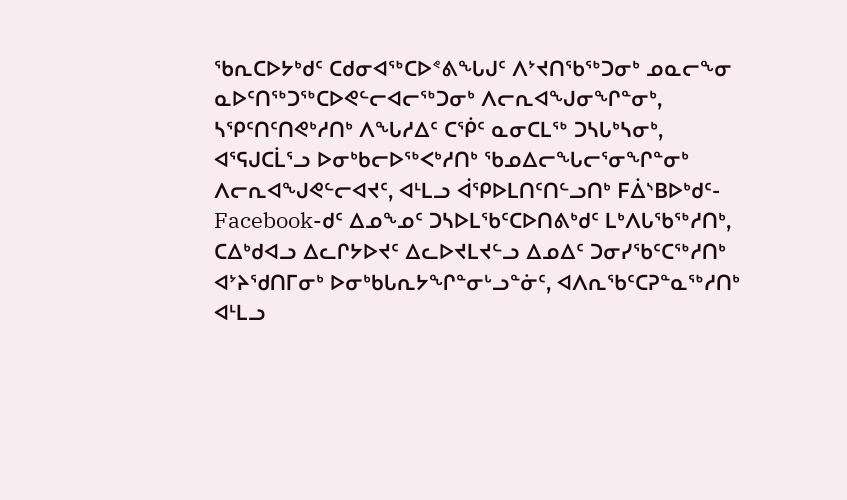ᖃᕆᑕᐅᔭᒃᑯᑦ ᑕᑯᓂᐊᖅᑕᐅᕝᕕᖓᒍᑦ ᐱᔾᔪᑎᖃᖅᑐᓂᒃ ᓄᓇᓕᖕᓂ ᓇᐅᑦᑎᖅᑐᖅᑕᐅᕙᓪᓕᐊᓕᖅᑐᓂᒃ ᐱᓕᕆᐊᖑᓂᖏᓐᓂᒃ, ᓴᕿᑦᑎᑦᑎᕙᒃᓱᑎᒃ ᐱᖓᓱᐃᑦ ᑕᖀᑦ ᓇᓂᑕᒪᖅ ᑐᓴᒐᒃᓴᓂᒃ, ᐊᕐᕋᒍᑕᒫᕐᓗ ᐅᓂᒃᑲᓕᐅᖅᐸᒃᓱᑎᒃ ᖃᓄᐃᓕᖓᓕᕐᓂᖏᓐᓂᒃ ᐱᓕᕆᐊᖑᕙᓪᓕᐊᔪᑦ, ᐊᒻᒪᓗ ᐋᕿᐅᒪᑎᑦᑎᓪᓗᑎᒃ FᐄᔅBᐅᒃᑯᑦ-Facebook-ᑯᑦ ᐃᓄᖕᓄᑦ ᑐᓴᐅᒪᖃᑦᑕᐅᑎᕕᒃᑯᑦ ᒪᒃᐱᒐᖃᖅᓱᑎᒃ, ᑕᐃᒃᑯᐊᓗ ᐃᓚᒋᔭᐅᔪᑦ ᐃᓚᐅᔪᒪᔪᓪᓗ ᐃᓄᐃᑦ ᑐᓂᓯᖃᑦᑕᖅᓱᑎᒃ ᐊᔾᔨᖁᑎᒥᓂᒃ ᐅᓂᒃᑲᒐᕆᔭᖏᓐᓂᒡᓗᓐᓃᑦ, ᐊᐱᕆᖃᑦᑕᕈᓐᓇᖅᓱᑎᒃ ᐊᒻᒪᓗ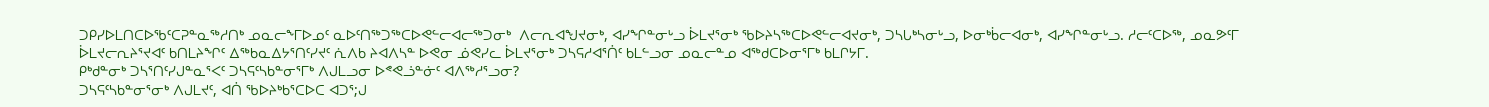ᑐᑭᓯᐅᒪᑎᑕᐅᖃᑦᑕᕈᓐᓇᖅᓱᑎᒃ ᓄᓇᓕᖕᒥᐅᓄᑦ ᓇᐅᑦᑎᖅᑐᖅᑕᐅᕙᓪᓕᐊᓕᖅᑐᓂᒃ  ᐱᓕᕆᐊᖑᔪᓂᒃ, ᐊᓯᖏᓐᓂᒡᓗ ᐆᒪᔪᕐᓂᒃ ᖃᐅᔨᓴᖅᑕᐅᕙᓪᓕᐊᔪᓂᒃ, ᑐᓴᒐᒃᓴᓂᒡᓗ, ᐅᓂᒃᑳᓕᐊᓂᒃ, ᐊᓯᖏᓐᓂᒡᓗ. ᓱᓕᑦᑕᐅᖅ, ᓄᓇᕗᑦᒥ ᐆᒪᔪᓕᕆᔨᕐᔪᐊᑦ ᑲᑎᒪᔨᖏᑦ ᐃᖅᑲᓇᐃᔭᕐᑎᑦᓯᔪᑦ ᕇᐱᑲ ᔨᐊᐱᓴᓐ ᐅᕙᓂ ᓅᕙᓯᓚ ᐆᒪᔪᕐᓂᒃ ᑐᓴᕋᓱᐊᕐᑏᑦ ᑲᒪᓪᓗᓂ ᓄᓇᓕᓐᓄ ᐊᖅᑯᑕᐅᓂᕐᒥᒃ ᑲᒪᒋᔭᒥ.
ᑭᒃᑯᓐᓂᒃ ᑐᓴᕐᑎᑦᓯᒍᓐᓇᕐᐸᑦ ᑐᓴᕋᑦᓴᑲᓐᓂᕐᒥᒃ ᐱᒍᒪᓗᓂ ᐅᕝᕙᓘᓐᓃᑦ ᐊᐱᖅᓱᕐᓗᓂ?
ᑐᓴᕋᑦᓴᑲᓐᓂᕐᓂᒃ ᐱᒍᒪᔪᑦ, ᐊᑏ ᖃᐅᔨᒃᑲᕐᑕᐅᑕ ᐊᑐᕐ;ᒍ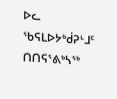ᐅᓚ ᖃᕋᒪᐅᔭᒃᑰᕈᒻᒧᑦ ᑎᑎᕋᕐᕕᒃᓴᖅ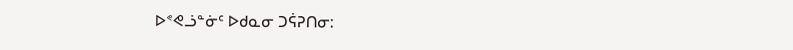ᐅᕝᕙᓘᓐᓃᑦ ᐅᑯᓇᓂ ᑐᕌᕈᑎᓂ: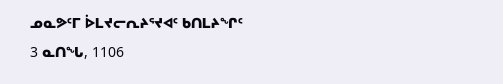ᓄᓇᕗᑦᒥ ᐆᒪᔪᓕᕆᔨᕐᔪᐊᑦ ᑲᑎᒪᔨᖏᑦ
3 ᓇᑎᖓ, 1106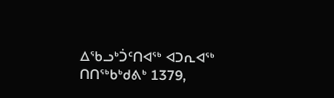ᐃᖃᓗᒃᑑᑦᑎᐊᖅ ᐊᑐᕆᐊᖅ
ᑎᑎᖅᑲᒃᑯᕕᒃ 1379,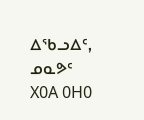ᐃᖃᓗᐃᑦ, ᓄᓇᕗᑦ X0A 0H0